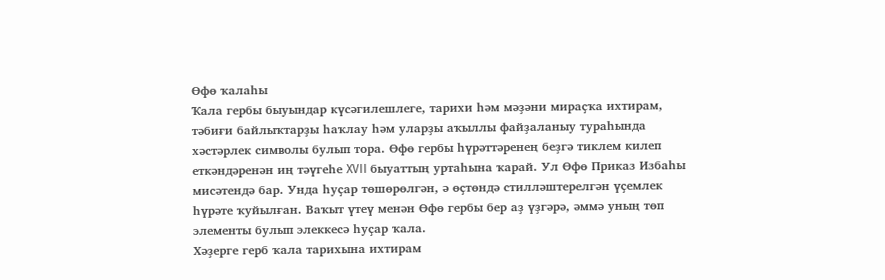Өфө ҡалаһы
Ҡала гербы быуындар күсәгилешлеге, тарихи һәм мәҙәни мираҫҡа ихтирам, тәбиғи байлыҡтарҙы һаҡлау һәм уларҙы аҡыллы файҙаланыу тураһында хәстәрлек символы булып тора. Өфө гербы һүрәттәренең беҙгә тиклем килеп еткәндәренән иң тәүгеһе XVII быуаттың уртаһына ҡарай. Ул Өфө Приказ Избаһы мисәтендә бар. Унда һуҫар төшөрөлгән, ә өҫтөндә стилләштерелгән үҫемлек һүрәте ҡуйылған. Ваҡыт үтеү менән Өфө гербы бер аҙ үҙгәрә, әммә уның төп элементы булып элеккесә һуҫар ҡала.
Хәҙерге герб ҡала тарихына ихтирам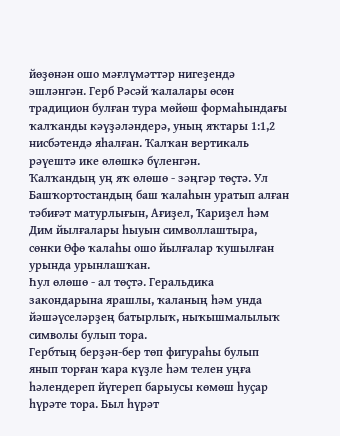йөҙөнән ошо мәғлүмәттәр нигеҙендә эшләнгән. Герб Рәсәй ҡалалары өсөн традицион булған тура мөйөш формаһындағы ҡалҡанды кәүҙәләндерә, уның яҡтары 1:1,2 нисбәтендә яһалған. Ҡалҡан вертикаль рәүештә ике өлөшкә бүленгән.
Ҡалҡандың уң яҡ өлөшө - зәңгәр төҫтә. Ул Башҡортостандың баш ҡалаһын уратып алған тәбиғәт матурлығын, Ағиҙел, Ҡариҙел һәм Дим йылғалары һыуын символлаштыра, сөнки Өфө ҡалаһы ошо йылғалар ҡушылған урында урынлашҡан.
Һул өлөшө - ал төҫтә. Геральдика закондарына ярашлы, ҡаланың һәм унда йәшәүселәрҙең батырлыҡ, ныҡышмалылыҡ символы булып тора.
Гербтың берҙән-бер төп фигураһы булып янып торған ҡара күҙле һәм телен уңға һәлендереп йүгереп барыусы көмөш һуҫар һүрәте тора. Был һүрәт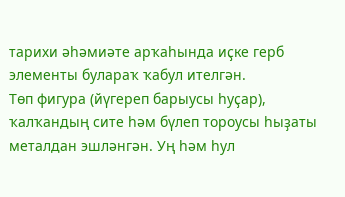тарихи әһәмиәте арҡаһында иҫке герб элементы булараҡ ҡабул ителгән.
Төп фигура (йүгереп барыусы һуҫар), ҡалҡандың сите һәм бүлеп тороусы һыҙаты металдан эшләнгән. Уң һәм һул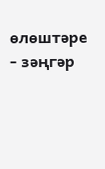өлөштәре - зәңгәр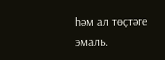һәм ал төҫтәге эмаль.